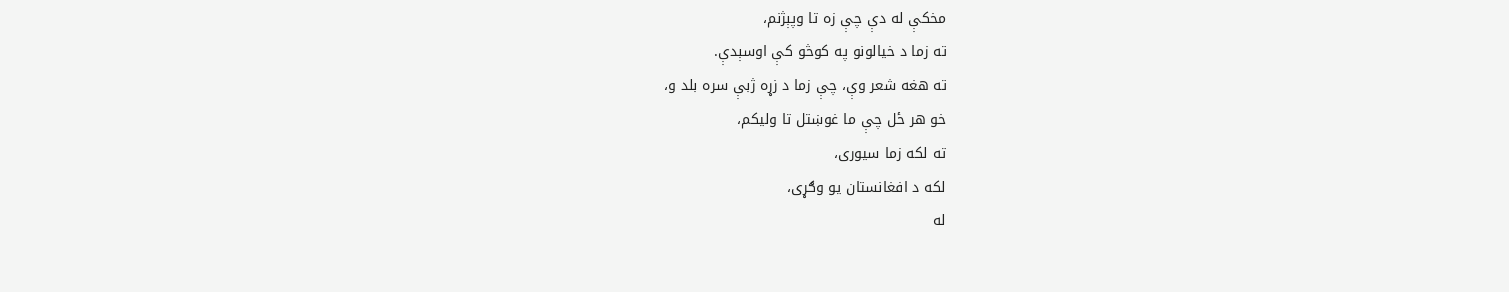مخکې له دې چې زه تا وپېژنم،
ته زما د خیالونو په کوڅو کې اوسېدې.
ته هغه شعر وې، چې زما د زړه ژبې سره بلد و،
خو هر ځل چې ما غوښتل تا ولیکم،
ته لکه زما سیوری،
لکه د افغانستان یو وګړی،
له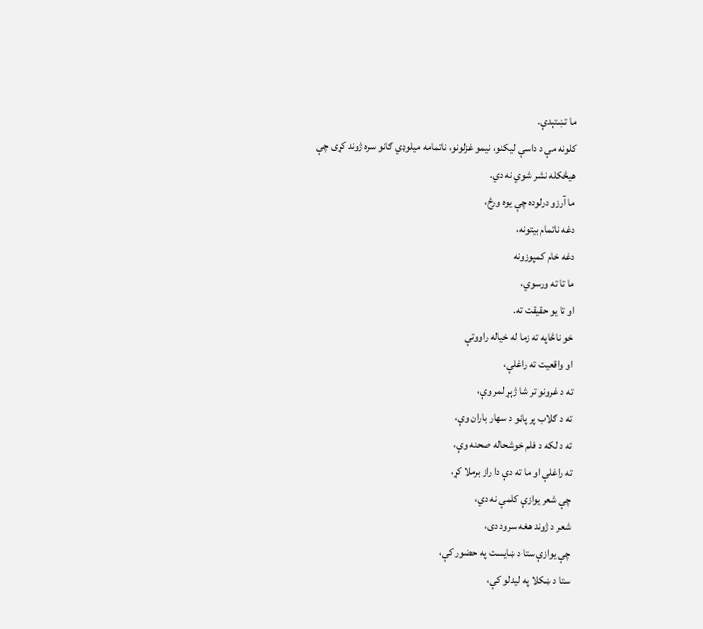ما تښتېدې.
کلونه مې د داسې لیکنو، نیمو غزلونو، ناتمامه میلوډي ګانو سره ژوند کړی چې
هیڅکله نشر شوي نه دي.
ما آرزو درلوده چې یوه ورځ،
دغه ناتمام بیتونه،
دغه خام کمپوزونه
ما تا ته ورسوي،
او تا یو حقیقت ته.
خو ناڅاپه ته زما له خیاله راووتې
او واقعیت ته راغلې،
ته د غرونو تر شا ژېړ لمر وې،
ته د ګلاب پر پاڼو د سهار باران وې،
ته د لکه د فلم خوشحاله صحنه وې،
ته راغلې او ما ته دې دا راز برملا کړ،
چې شعر یوازې کلمې نه دي،
شعر د ژوند هغه سرود دی،
چې یوازې ستا د ښایست په حضور کې،
ستا د ښکلا په ليدلو کې،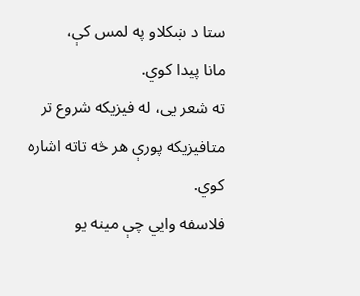ستا د ښکلاو په لمس کې،
مانا پیدا کوي.
ته شعر یی، له فیزیکه شروع تر متافیزیکه پورې هر څه تاته اشاره کوي.
فلاسفه وايي چې مینه یو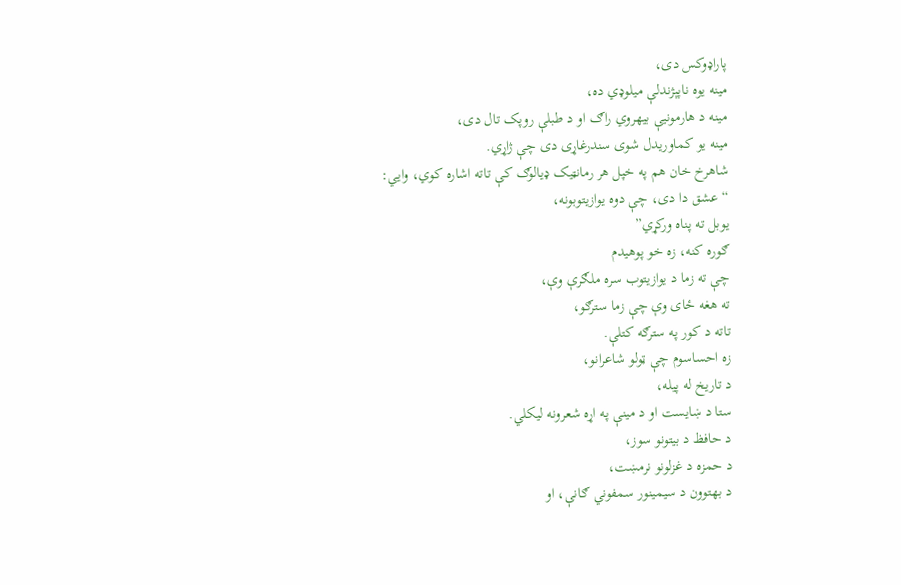پاراډوکس دی،
مینه یوه ناپېژندلې میلوډي ده،
مینه د هارمونیې بیهروي راګ او د طبلې روپک تال دی،
مینه یو کماوریدل شوی سندرغاړی دی چې ژاړي.
شاهرخ خان هم په خپل هر رمانټیک ډیالوګ کې تاته اشاره کوي، وایي:
“عشق دا دی، چې دوه یوازیتوبونه،
یوبل ته پناه ورکړي”
ګوره کنه، زه خو پوهیدم
چې ته زما د یوازیتوب سره ملګرې وې،
ته هغه ځای وې چې زما سترګو،
تاته د کور په سترګه کتلې.
زه احساسوم چې ټولو شاعرانو،
د تاریخ له پیله،
ستا د ښایست او د مینې په اړه شعرونه لیکلي.
د حافظ د بیتونو سوز،
د حمزه د غزلونو نرمښت،
د بهتوون د سیمینور سمفوني ګانې، او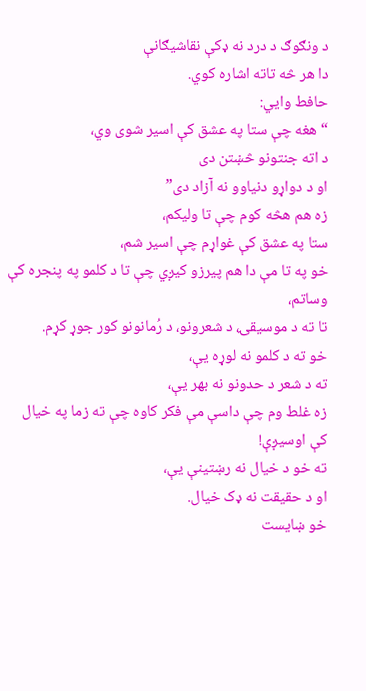د ونګوګ د درد نه ډکې نقاشيګانې
دا هر څه تاته اشاره کوي.
حافط وايي:
“هغه چې ستا په عشق کې اسیر شوی وي،
د اته جنتونو څښتن دی
او د دواړو دنیاوو نه آزاد دی”
زه هم هڅه کوم چې تا ولیکم،
ستا په عشق کې غواړم چې اسیر شم،
خو په تا مې دا هم پیرزو کیږي چې تا د کلمو په پنجره کې وساتم،
تا ته د موسیقۍ، د شعرونو، د رُمانونو کور جوړ کړم.
خو ته د کلمو نه لوړه یې،
ته د شعر د حدونو نه بهر یې،
زه غلط وم چې داسې مې فکر کاوه چې ته زما په خیال کې اوسیږې!
ته خو د خیال نه رښتینې یې،
او د حقیقت نه ډک خیال.
خو ښایست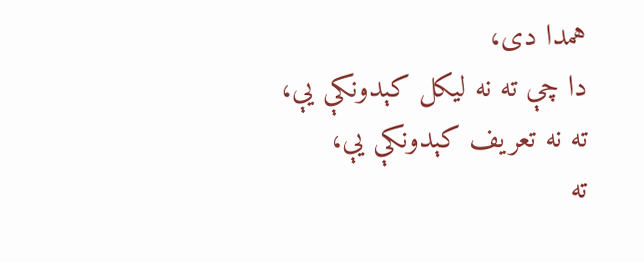همدا دی،
دا چې ته نه لیکل کېدونکې یې،
ته نه تعریف کېدونکې یې،
ته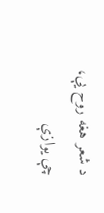د شعر هغه روح یې،
چې یوازې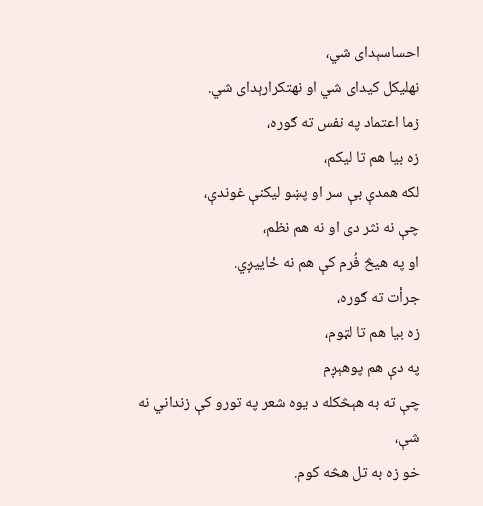احساسېدای شي،
نهلیکل کیدای شي او نهتکرارېدای شي.
زما اعتماد په نفس ته ګوره،
زه بیا هم تا لیکم،
لکه همدې بې سر او پښو لیکنې غوندې،
چې نه نثر دی او نه هم نظم،
او په هیڅ فُرم کې هم نه ځاییږي.
جرأت ته ګوره،
زه بیا هم تا لټوم،
په دې هم پوهېږم
چې ته به هېڅکله د یوه شعر په تورو کې زنداني نه شې،
خو زه به تل هڅه کوم.